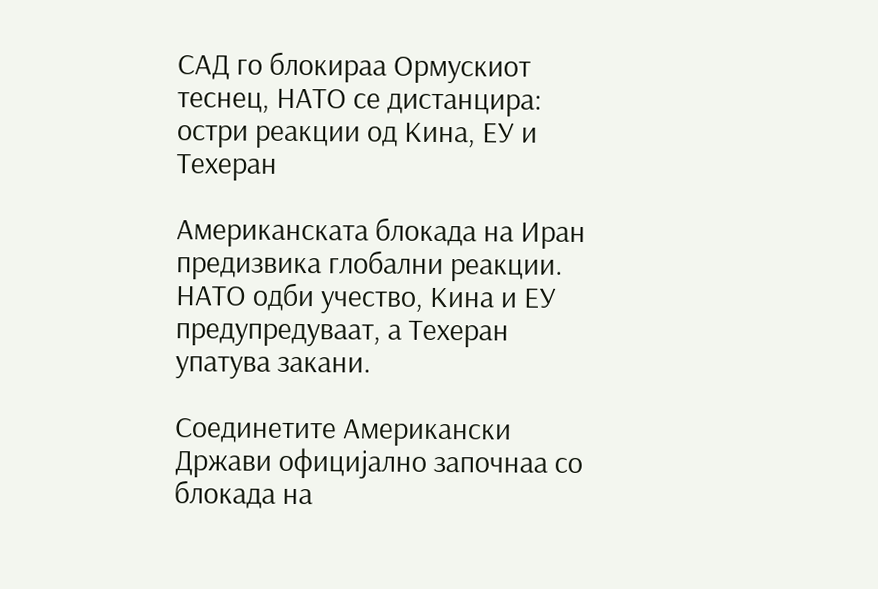САД го блокираа Ормускиот теснец, НАТО се дистанцира: остри реакции од Кина, ЕУ и Техеран

Американската блокада на Иран предизвика глобални реакции. НАТО одби учество, Кина и ЕУ предупредуваат, а Техеран упатува закани.

Соединетите Американски Држави официјално започнаа со блокада на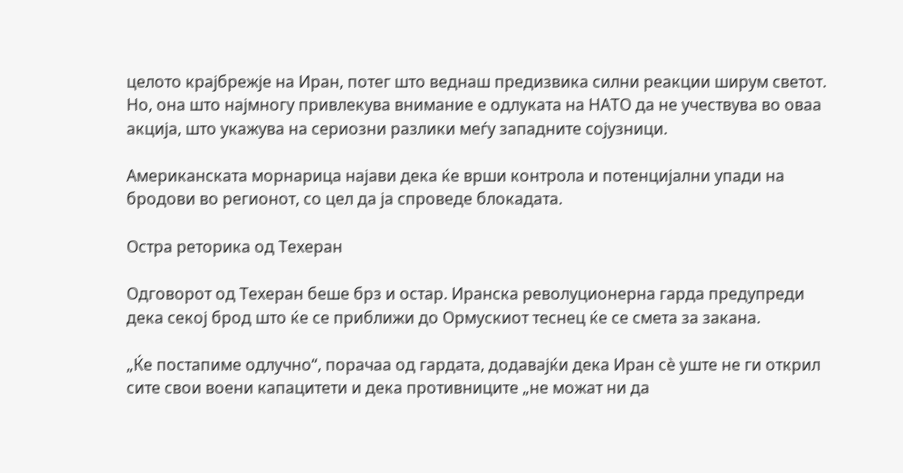целото крајбрежје на Иран, потег што веднаш предизвика силни реакции ширум светот. Но, она што најмногу привлекува внимание е одлуката на НАТО да не учествува во оваа акција, што укажува на сериозни разлики меѓу западните сојузници.

Американската морнарица најави дека ќе врши контрола и потенцијални упади на бродови во регионот, со цел да ја спроведе блокадата.

Остра реторика од Техеран

Одговорот од Техеран беше брз и остар. Иранска револуционерна гарда предупреди дека секој брод што ќе се приближи до Ормускиот теснец ќе се смета за закана.

„Ќе постапиме одлучно“, порачаа од гардата, додавајќи дека Иран сè уште не ги открил сите свои воени капацитети и дека противниците „не можат ни да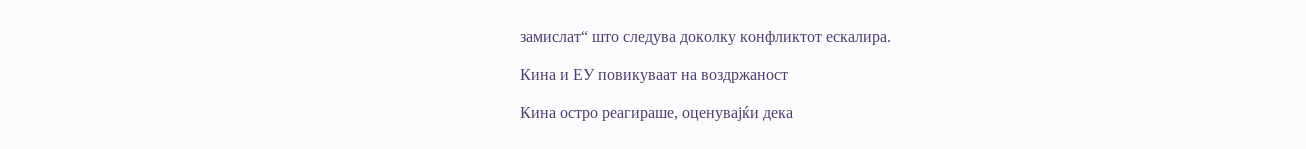замислат“ што следува доколку конфликтот ескалира.

Кина и ЕУ повикуваат на воздржаност

Кина остро реагираше, оценувајќи дека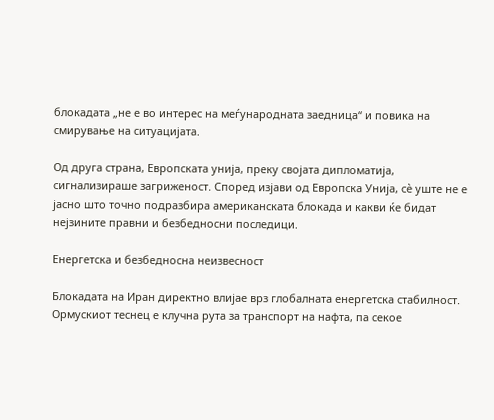блокадата „не е во интерес на меѓународната заедница“ и повика на смирување на ситуацијата.

Од друга страна, Европската унија, преку својата дипломатија, сигнализираше загриженост. Според изјави од Европска Унија, сè уште не е јасно што точно подразбира американската блокада и какви ќе бидат нејзините правни и безбедносни последици.

Енергетска и безбедносна неизвесност

Блокадата на Иран директно влијае врз глобалната енергетска стабилност. Ормускиот теснец е клучна рута за транспорт на нафта, па секое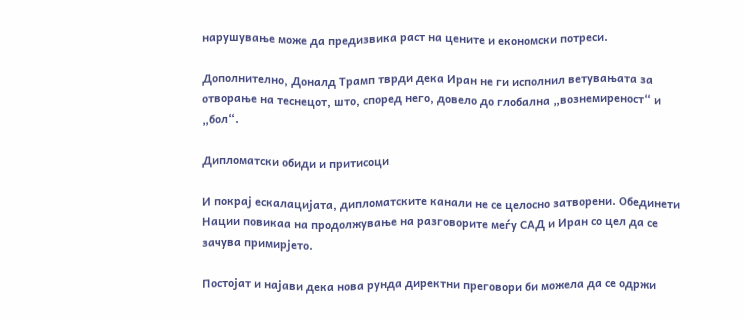нарушување може да предизвика раст на цените и економски потреси.

Дополнително, Доналд Трамп тврди дека Иран не ги исполнил ветувањата за отворање на теснецот, што, според него, довело до глобална „вознемиреност“ и „бол“.

Дипломатски обиди и притисоци

И покрај ескалацијата, дипломатските канали не се целосно затворени. Обединети Нации повикаа на продолжување на разговорите меѓу САД и Иран со цел да се зачува примирјето.

Постојат и најави дека нова рунда директни преговори би можела да се одржи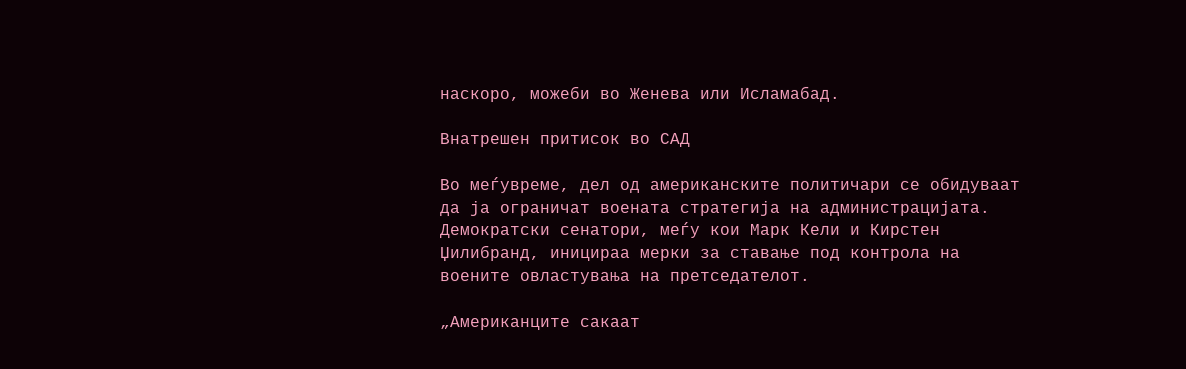наскоро, можеби во Женева или Исламабад.

Внатрешен притисок во САД

Во меѓувреме, дел од американските политичари се обидуваат да ја ограничат воената стратегија на администрацијата. Демократски сенатори, меѓу кои Марк Кели и Кирстен Џилибранд, иницираа мерки за ставање под контрола на воените овластувања на претседателот.

„Американците сакаат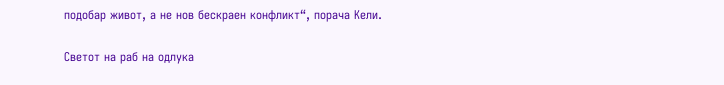подобар живот, а не нов бескраен конфликт“, порача Кели.

Светот на раб на одлука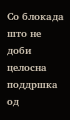Со блокада што не доби целосна поддршка од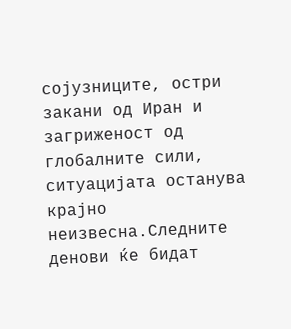сојузниците, остри закани од Иран и загриженост од глобалните сили, ситуацијата останува крајно неизвесна.Следните денови ќе бидат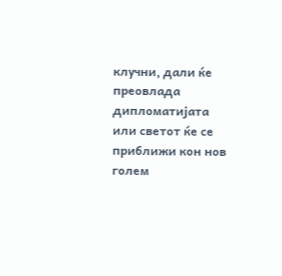клучни, дали ќе преовлада дипломатијата или светот ќе се приближи кон нов голем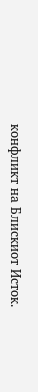конфликт на Блискиот Исток.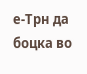е-Трн да боцка во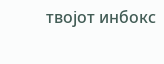твојот инбокс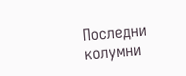Последни колумни